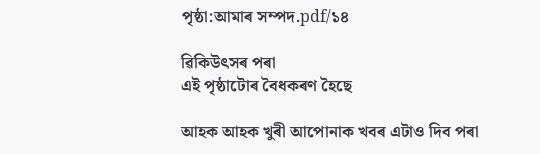পৃষ্ঠা:আমাৰ সম্পদ.pdf/১৪

ৱিকিউৎসৰ পৰা
এই পৃষ্ঠাটোৰ বৈধকৰণ হৈছে

আহক আহক খুৰী আপোনাক খবৰ এটাও দিব পৰা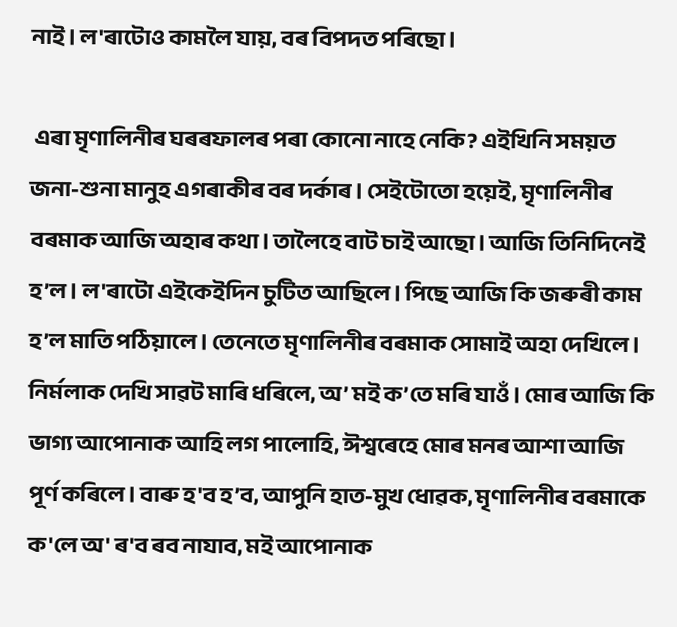নাই। ল'ৰাটোও কামলৈ যায়, বৰ বিপদত পৰিছো।

 এৰা মৃণালিনীৰ ঘৰৰফালৰ পৰা কোনো নাহে নেকি? এইখিনি সময়ত জনা-শুনা মানুহ এগৰাকীৰ বৰ দৰ্কাৰ। সেইটোতো হয়েই, মৃণালিনীৰ বৰমাক আজি অহাৰ কথা। তালৈহে বাট চাই আছো। আজি তিনিদিনেই হ’ল। ল'ৰাটো এইকেইদিন চুটিত আছিলে। পিছে আজি কি জৰুৰী কাম হ’ল মাতি পঠিয়ালে। তেনেতে মৃণালিনীৰ বৰমাক সোমাই অহা দেখিলে। নিৰ্মলাক দেখি সাৱট মাৰি ধৰিলে, অ’ মই ক’তে মৰি যাওঁ। মোৰ আজি কি ভাগ্য আপোনাক আহি লগ পালোহি, ঈশ্বৰেহে মোৰ মনৰ আশা আজি পূৰ্ণ কৰিলে। বাৰু হ'ব হ’ব, আপুনি হাত-মুখ ধোৱক, মৃণালিনীৰ বৰমাকে ক'লে অ' ৰ'ব ৰব নাযাব, মই আপোনাক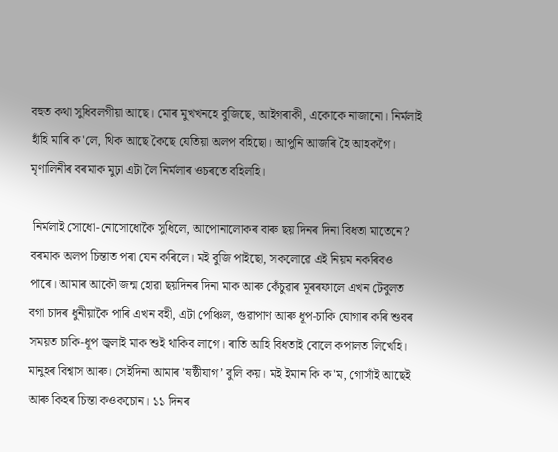বহুত কথা সুধিবলগীয়া আছে। মোৰ মুখখনহে বুজিছে, আইগৰাকী, একোকে নাজানো। নিৰ্মলাই হাঁহি মাৰি ক'লে, থিক আছে কৈছে যেতিয়া অলপ বহিছো। আপুনি আজৰি হৈ আহকগৈ। মৃণালিনীৰ বৰমাক মুঢ়া এটা লৈ নিৰ্মলাৰ ওচৰতে বহিলহি।

 নিৰ্মলাই সোধো-নোসোধোকৈ সুধিলে, আপোনালোকৰ বাৰু ছয় দিনৰ দিনা বিধতা মাতেনে? বৰমাক অলপ চিন্তাত পৰা যেন কৰিলে। মই বুজি পাইছো, সকলোৱে এই নিয়ম নকৰিবও পাৰে। আমাৰ আকৌ জন্ম হোৱা ছয়দিনৰ দিনা মাক আৰু কেঁচুৱাৰ মূৰৰফালে এখন টেবুলত বগা চাদৰ ধুনীয়াকৈ পাৰি এখন বহী, এটা পেঞ্চিল, গুৱাপাণ আৰু ধূপ-চাকি যোগাৰ কৰি শুবৰ সময়ত চাকি-ধূপ জ্বলাই মাক শুই থাকিব লাগে। ৰাতি আহি বিধতাই বোলে কপালত লিখেহি। মানুহৰ বিশ্বাস আৰু। সেইদিনা আমাৰ 'ষষ্ঠীযাগ’ বুলি কয়। মই ইমান কি ক'ম, গোসাঁই আছেই আৰু কিহৰ চিন্তা কওকচোন। ১১ দিনৰ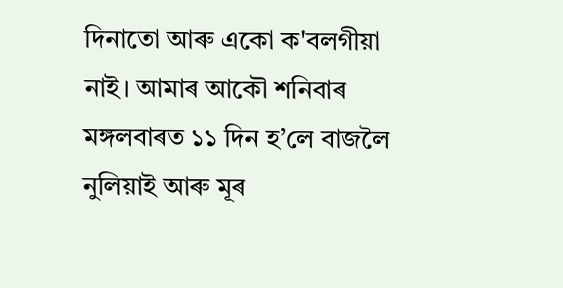দিনাতো আৰু একো ক'বলগীয়া নাই। আমাৰ আকৌ শনিবাৰ মঙ্গলবাৰত ১১ দিন হ’লে বাজলৈ নুলিয়াই আৰু মূৰ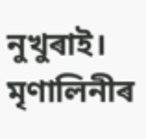নুখুৰাই। মৃণালিনীৰ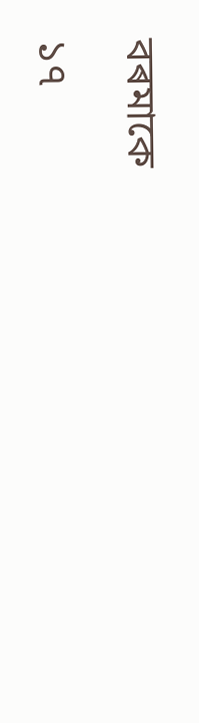বৰমাকে

১৭